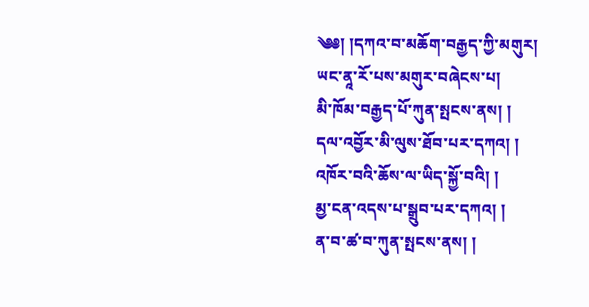༄༅། །དཀའ་བ་མཆོག་བརྒྱད་ཀྱི་མགུར།
ཡང་ནཱ་རོ་པས་མགུར་བཞེངས་པ།
མི་ཁོམ་བརྒྱད་པོ་ཀུན་སྤངས་ནས། །
དལ་འབྱོར་མི་ལུས་ཐོབ་པར་དཀའ། །
འཁོར་བའི་ཆོས་ལ་ཡིད་སྐྱོ་བའི། །
མྱ་ངན་འདས་པ་སྒྲུབ་པར་དཀའ། །
ན་བ་ཚ་བ་ཀུན་སྤངས་ནས། །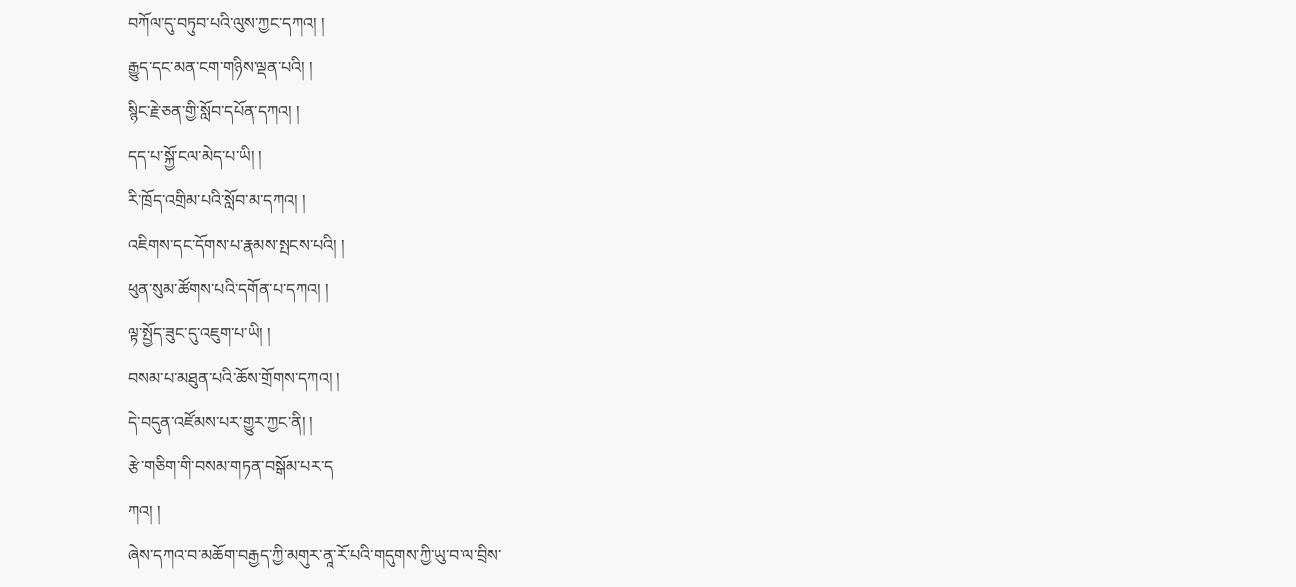བཀོལ་དུ་བཏུབ་པའི་ལུས་ཀྱང་དཀའ། །
རྒྱུད་དང་མན་ངག་གཉིས་ལྡན་པའི། །
སྙིང་རྗེ་ཅན་གྱི་སློབ་དཔོན་དཀའ། །
དད་པ་སྐྱོ་ངལ་མེད་པ་ཡི། །
རི་ཁྲོད་འགྲིམ་པའི་སློབ་མ་དཀའ། །
འཇིགས་དང་དོགས་པ་རྣམས་སྤངས་པའི། །
ཕུན་སུམ་ཚོགས་པའི་དགོན་པ་དཀའ། །
ལྟ་སྤྱོད་ཟུང་དུ་འཇུག་པ་ཡི། །
བསམ་པ་མཐུན་པའི་ཆོས་གྲོགས་དཀའ། །
དེ་བདུན་འཛོམས་པར་གྱུར་ཀྱང་ནི། །
རྩེ་གཅིག་གི་བསམ་གཏན་བསྒོམ་པར་ད
ཀའ། །
ཞེས་དཀའ་བ་མཆོག་བརྒྱད་ཀྱི་མགུར་ནཱ་རོ་པའི་གདུགས་ཀྱི་ཡུ་བ་ལ་བྲིས་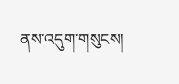ནས་འདུག་གསུངས།